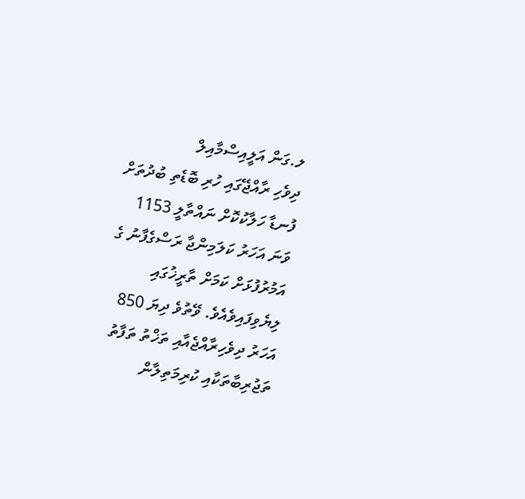ލ.ގަން އަލީއިސްމާއިލް
ދިވެހި ރާއްޖޭގައި ހުރި ބޮޑެތި ބުދުތަށް ފުނޑާ ހަލާކުކޮށް ނައްތާލީ 1153 ވަނަ އަހަރު ކަލަމިންޖާ ރަސްގެފާނު ގެ އަމުރުފުޅަށް ކަމަށް ތާރީޚުގައި ލިޔެވިފައިވެއެވެ. ވޭތުވެ ދިޔަ 850 އަހަރު ދިވެހިރާއްޖެއާއި ތަޚްތު ތަފާތު ތަޖުރިބާތަކާއި ކުރިމަތިލާން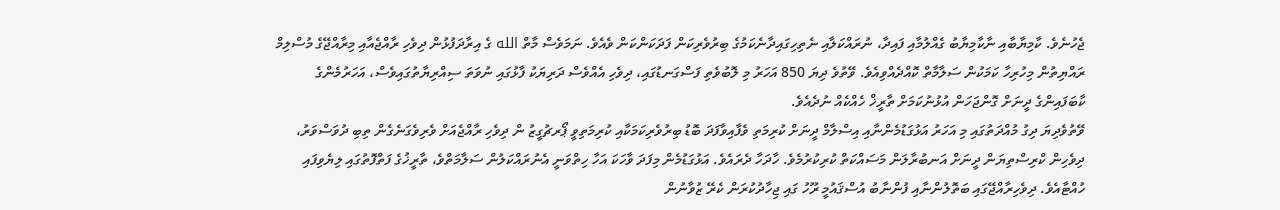ޖެހުނެވެ. ކާމިޔާބާއި ނާކާމިޔާބު ގެއްލުމާއި ފައިދާ، ނުރައްކަލާއި ނެތިހިގައިދާނެކަމުގެ ބިރުވެރިކަން ފަދަކަންކަން ވެއެވެ. ނަމަވެސް މާތް الله ގެ އިރާދަފުޅުން ދިވެހި ރާއްޖެއާއި މިރާއްޖޭގެ މުސްލިމް ރައްޔިތުން މިހުރިހާ ކަމަކުން ސަލާމާތް ކޮއްދެއްވިއެވެ. ވޭތުވެ ދިޔަ 850 އަހަރު މި ލޮބުވެތި ފަސްގަނޑުގައި، ދިވެހި އެއްވެސް ދަރިޔަކު ފާޅުގައި ނުވަތަ ސިއްރިޔާތުގައިވެސް، އަހަރުމެންގެ ކާބަފައިންގެ ދީނަށް ގޮންޖަހަން އުޅުނުކަމަށް ތާރީޚް ހެއްކެއް ނުދެއެވެ.
ވޭތުވެދިޔަ ދިގު މުއްދަތުގައި މި އަހަރު އަޅުގަޑުމެންނާއި އިސްލާމް ދީނަށް ކުރިމަތި ވެފާއިވާފަދަ ބޮޑު ބިރުވެރިކަމަކާއި ކުރިމަތިވީ ޕޯރޗުގީޒު ން ދިވެހި ރާއްޖެއަށް ވެރިވެގަނެގެން ތިބި ދުވަސްވަރު، ދިވެހިން ކްރިސްތިޔަން ދީނަށް އަނބުރާލަން މަސައްކަތް ކުރިކުރުމެވެ. ހާދަހާ ދެރައެވެ. އަޅުގަޑުމެން މިފަދަ ވާހަކަ އަހާ ހިތްވަނީ އެނުރައްކަލުން ސަލާމަތްވެ، ތާރީޚުގެ ފަތްފޮތުގައި ލިޔެވިފައި ހުއްޓާއެވެ. ދިވެހިރާއްޖޭގައި ބަތޮލުންނާއި ފުންނާބު އުސްޤައުމީ ރޫހު ގައި ޖިހާދުކުރަން ކެރޭ ޒުވާނުން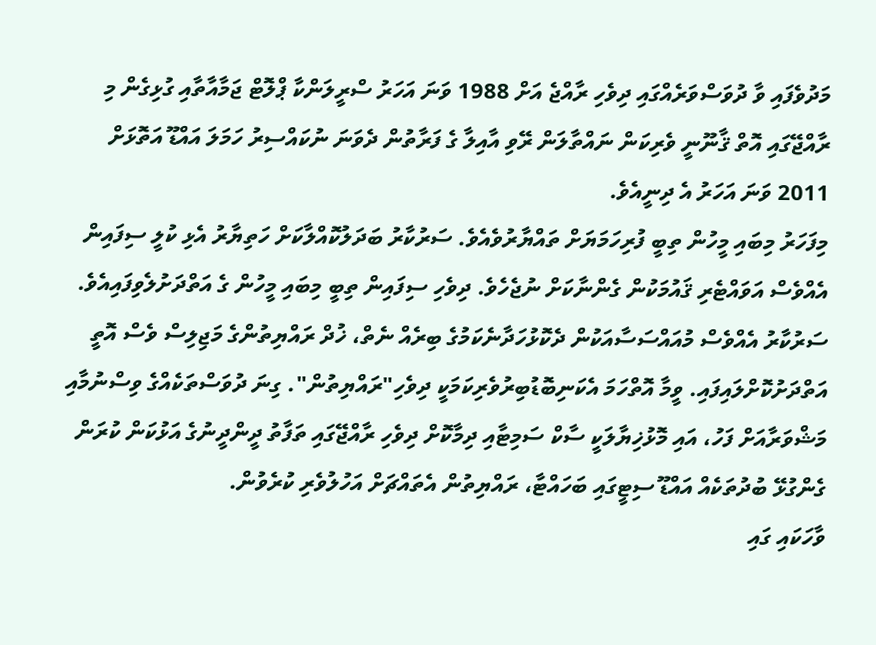މަދުވެފައި ވާ ދުވަސްވަރެއްގައި ދިވެހި ރާއްޖެ އަށް 1988 ވަނަ އަހަރު ސްރީލަންކާ ޕްލޮޓް ޖަމާއާތާއި ގުޅިގެން މި ރާއްޖޭގައި އޮތް ޤާނޫނީ ވެރިކަން ނައްތާލަން ރޭވި އާއިލާ ގެ ފަރާތުން ދެވަނަ ނުކައްސިރު ހަމަލަ އައްޑޫ އަތޮޅަށް 2011 ވަނަ އަހަރު އެ ދިނީއެވެ.
މިފަހަރު މިބައި މީހުން ތިބީ ފުރިހަމަޔަށް ތައްޔާރުވެއެވެ. ސަރުކާރު ބަދަލުކޮއްލާކަށް ހަތިޔާރު އެޅި ކުލީ ސިފައިން އެއްވެސް އަވައްޓެރި ޤައުމަކުން ގެންނާކަށް ނުޖެހެވެ. ދިވެހި ސިފައިން ތިބީ މިބައި މީހުން ގެ އަތްދަށުލެވިފައިއެވެ. ސަރުކާރު އެއްވެސް މުއައްސަސާއަކުން ދެކޮޅުހަދާނެކަމުގެ ބިރެއް ނެތް، ޚުދް ރައްޔިތުންގެ މަޖިލިސް ވެސް އޮތީ އަތްދަށުކޮށްލައިފައި. ވީމާ އޮތްހަމަ އެކަނިބޮޑުބިރުވެރިކަމަކީ ދިވެހި"ރައްޔިތުން". ގިނަ ދުވަސްތަކެއްގެ ވިސްނުމާއި މަޝްވަރާއަށް ފަހު، އައި މޮޅުޚިޔާލަކީ ސާކް ސަމިޓާއި ދިމާކޮށް ދިވެހި ރާއްޖޭގައި ތަފާތު ދީންދީނުގެ އަޅުކަން ކުރަން ގެންގުޅޭ ބުދުތަކެއް އައްޑޫ ސިޓީގައި ބަހައްޓާ، ރައްޔިތުން އެތައްޗަށް އަހުލުވެރި ކުރެވުން.
ވާހަކައި ގައި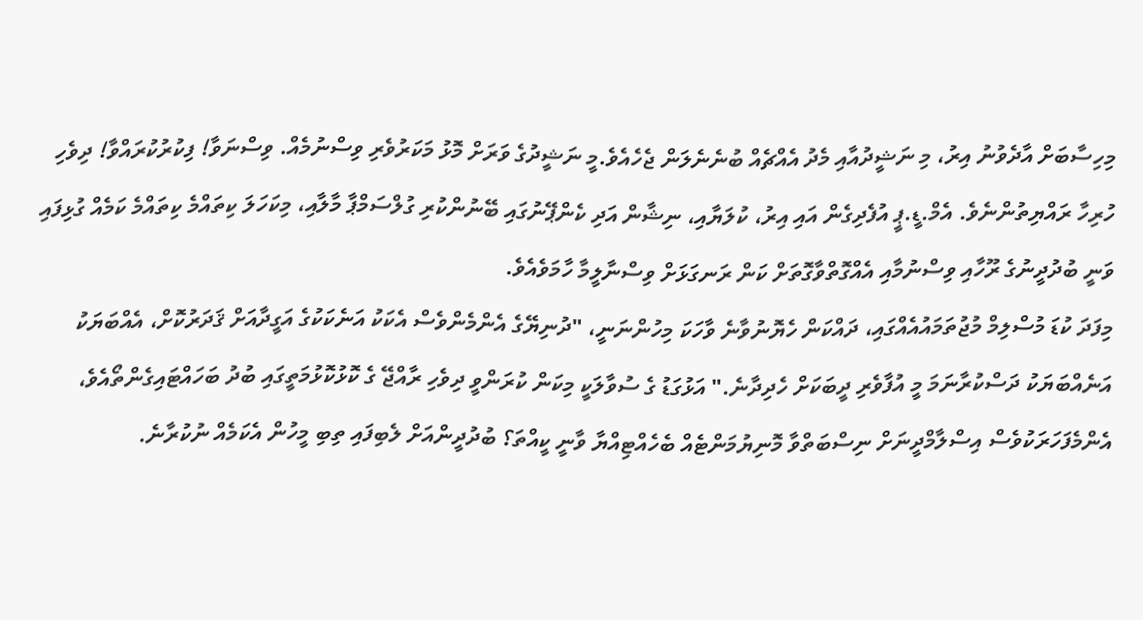މިހިސާބަށް އާދެވުނު އިރު، މި ނަޝީދުއާއި މެދު އެއްޗެއް ބުނެނެލަން ޖެހެއެވެ.މީ ނަޝީދުގެ ވަރަށް މޮޅު މަކަރުވެރި ވިސްނުމެއް. ވިސްނަވާ! ފިކުރުކުރައްވާ! ދިވެހި ހުރިހާ ރައްޔިތުންނެވެ. އެމް.ޑީ.ޕީ އުފެދިގެން އައި އިރު، ކުލަޔާއި، ނިޝާން އަދި ކެންޕޭނުގައި ބޭނުންކުރި ގުލްސަމްޕާ މާލާއި، މިކަހަލަ ކިތައްމެ ކިތައްމެ ކަމެއް ގުޅިފައި ވަނީ ބުދުދީނުގެ ރޫހާއި ވިސްނުމާއި އެއްގޮތްވާގޮތަށް ކަން ރަނގަޅަށް ވިސްނާލީމާ ހާމަވެއެވެ.
މިފަދަ ކުޑަ މުސްލިމް މުޖުތަމައުއެއްގައި، ދައްކަން ހެޔޮނުވާނެ ވާހަކަ މިހުންނަނީ، "ދުނިޔޭގެ އެންމެންވެސް އެކަކު އަނެކަކުގެ އަގީދާއަށް ޤަދަރުކޮށް، އެއްބަޔަކު އަނެއްބަޔަކު ދަސްކުރާނަމަ މީ އުފާވެރި ދީބަކަށް ހެދިދާނެ." އަޅުގަޑު ގެ ސުވާލަކީ މިކަން ކުރަންވީ ދިވެހި ރާއްޖޭ ގެ ކޮޅުކޮޅުމަތީގައި ބުދު ބަހައްޓައިގެންތޯއެވެ، އެންމެފަހަރަކުވެސް އިސްލާމްދީނަށް ނިސްބަތްވާ މޮނިޔުމަންޓެއް ބެހެއްޓިއްޔާ ވާނީ ކީއްތަ؟ ބުދުދީންއަށް ލެބިފައި ތިބި މީހުން އެކަމެއް ނުކުރާނެ.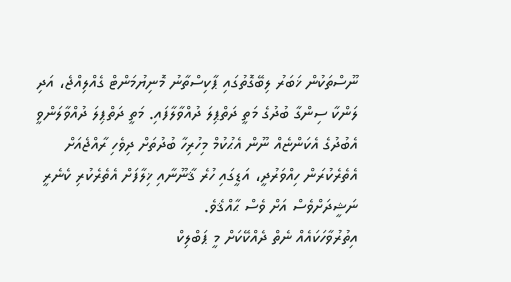ނޫސްތަކުން ޚަބަރު ލިބޭގޮތުގައި ޕާކިސްތާނު މޮނިޔުމަންޓް ގެއްލިއްޖެ، އަދި ލަންކާ ސިންގާ ބުދުގެ މަތީ ދަތްޕިލަ ދުއްވާލާފައި. މަތީ ދަތްޕިލަ ދުއްވާލަންވީ އެބުދުގެ އެކަންޏެއް ނޫން އެޙުކުމް މިހުރިހާ ބުދުތަށް ދިވެހި ރާއްޖެއަށް އެތެރެކުރަން ހިއްވަރުދީ، އަޑީގައި ހުރެ ޤާނޫނާއި ޚިލާފަށް އެތެރެކުރި ކެނެރީ ނަޝީދަށްވެސް އަށް ވެސް ޙާއްޤެވެ.
އިތުރުވާހަކައެއް ނެތް ދެއްކޭކަށް މީ ޕަބްލިކް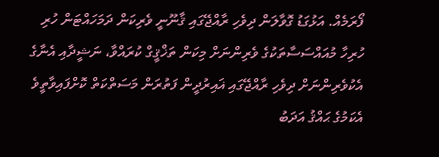ފޯރަމެއް. އަޅުގަޑު ގޮވާލަން ދިވެހި ރާއްޖޭގައި ޤާނޫނީ ވެރިކަން ދަމަހައްޓަން ހުރި ހުރިހާ މުއައްސަސާތަކުގެ ވެރިންނަށް މިކަން ތަޚްޤީގް ކުރައްވާ، ނަޝީދާއި އެނާގެ އެކުވެރިންނަށް ދިވެހި ރާއްޖޭގައި ޣައިރުދީން ފަތުރަން މަސަތްކަތް ކޮށްފައިވާތީވެ އެކަމުގެ ޙައްޤު އަދަބު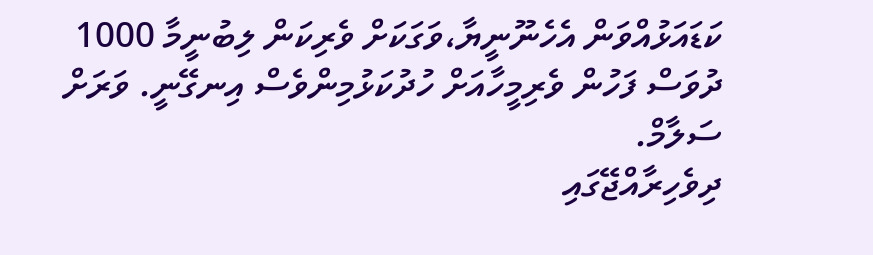ކަޑައަޅުއްވަން އެހެނޫނީޔާ،ވަގަކަށް ވެރިކަން ލިބުނީމާ 1000 ދުވަސް ފަހުން ވެރިމީހާއަށް ހުދުކަޅުމިންވެސް އިނގޭނީ. ވަރަށް ސަލާމް.
ދިވެހިރާއްޖޭގައި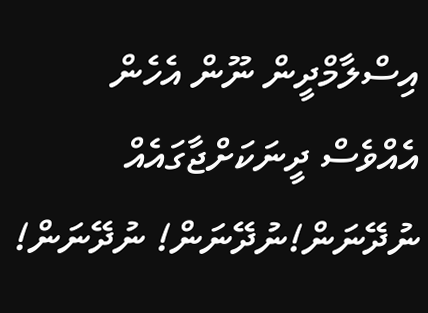އިސްލާމްދީން ނޫން އެހެން އެއްވެސް ދީނަކަށްޖާގައެއް ނުދޭނަން!ނުދޭނަން! ނުދޭނަން!